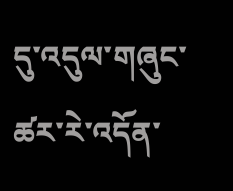དུ་འདུལ་གཞུང་ཚར་རེ་འདོན་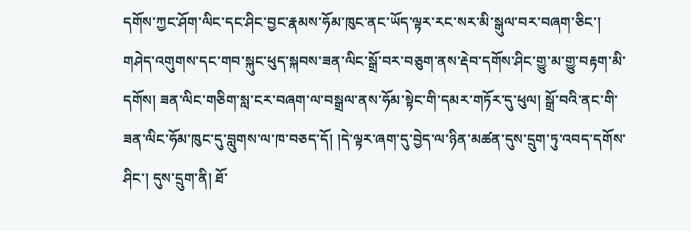དགོས་ཀྱང་ཤོག་ལིང་དང་ཤིང་བྱང་རྣམས་ཧོམ་ཁུང་ནང་ཡོད་ལྟར་རང་སར་མི་སྒུལ་བར་བཞག་ཅིང་། གཤེད་འགུགས་དང་གབ་སྐུང་ཕུད་སྐབས་ཟན་ལིང་སྒྲོ་བར་བཅུག་ནས་རྡེབ་དགོས་ཤིང་གྱུ་མ་གྱུ་བརྟག་མི་དགོས། ཟན་ལིང་གཅིག་སླ་ངར་བཞག་ལ་བསྒྲལ་ནས་ཧོམ་སྟེང་གི་དམར་གཏོར་དུ་ཕུལ། སྒྲོ་བའི་ནང་གི་ཟན་ལིང་ཧོམ་ཁུང་དུ་བླུགས་ལ་ཁ་བཅད་དོ། །དེ་ལྟར་ཞག་དུ་བྱེད་ལ་ཉིན་མཚན་དུས་དྲུག་ཏུ་འབད་དགོས་ཤིང་། དུས་དྲུག་ནི། ཐོ་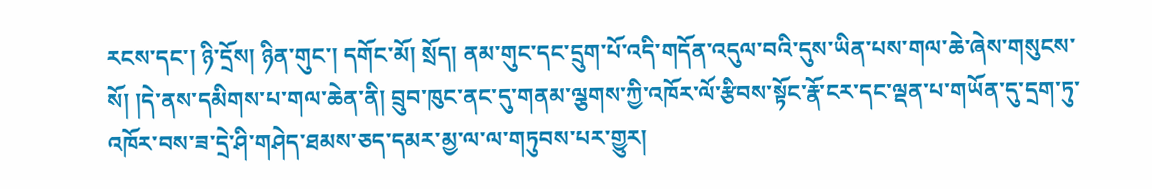རངས་དང་། ཉི་དྲོས། ཉིན་གུང་། དགོང་མོ། སྲོད། ནམ་གུང་དང་དྲུག་པོ་འདི་གདོན་འདུལ་བའི་དུས་ཡིན་པས་གལ་ཆེ་ཞེས་གསུངས་སོ། །དེ་ནས་དམིགས་པ་གལ་ཆེན་ནི། བྲུབ་ཁུང་ནང་དུ་གནམ་ལྕགས་ཀྱི་འཁོར་ལོ་རྩིབས་སྟོང་རྣོ་ངར་དང་ལྡན་པ་གཡོན་དུ་དྲག་ཏུ་འཁོར་བས་ཟ་དྲེ་ཤི་གཤེད་ཐམས་ཅད་དམར་མྱ་ལ་ལ་གཏུབས་པར་གྱུར།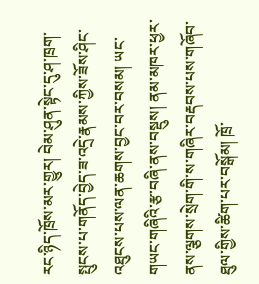རང་ཉིད་ཁྲོས་མར་གྱུར། བེམ་ཤུན་སྟེང་དུ་ཤ་ཁྲག་སྤུངས་པ་གནོད་བྱེད་ཟ་འདྲེ་རྣམས་ཀྱིས་ཟོས་ཤིང་འཐུངས་པས་ལན་ཆགས་བྱང་བར་བསམ། ཡང་གཡང་གཞིའི་རྩ་བཞི་ནས་བསྡུས། ནམ་མཁར་ཕྱར་ནས་ལྕགས་སྲེག་གི་ས་གཞིར་བརྡབས་པས་གཞོབ་ཐུལ་གྱིས་ཚིག་པར་བསྒོམ། ཁྲོ་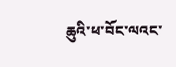ཆུའི་ཕ་བོང་ལའང་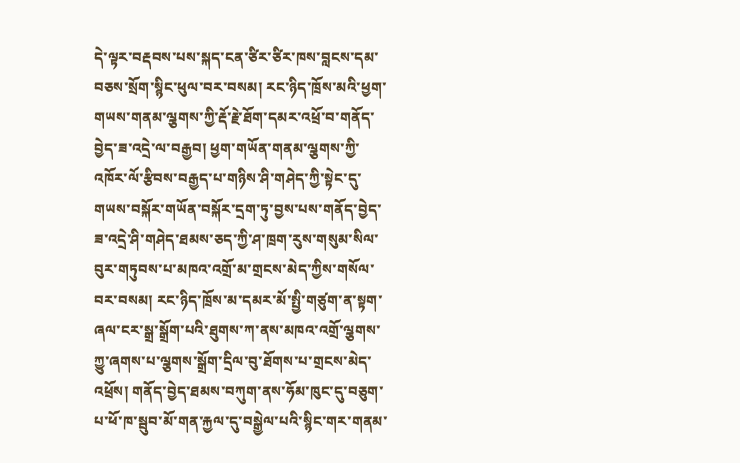དེ་ལྟར་བརྡབས་པས་སྐད་ངན་ཙིར་ཙིར་ཁས་བླངས་དམ་བཅས་སྲོག་སྙིང་ཕུལ་བར་བསམ། རང་ཉིད་ཁྲོས་མའི་ཕྱག་གཡས་གནམ་ལྕགས་ཀྱི་རྡོ་རྗེ་ཐོག་དམར་འཕྲོ་བ་གནོད་བྱེད་ཟ་འདྲེ་ལ་བརྒྱབ། ཕྱག་གཡོན་གནམ་ལྕགས་ཀྱི་འཁོར་ལོ་རྩིབས་བརྒྱད་པ་གཉིས་ཤི་གཤེད་ཀྱི་སྟེང་དུ་གཡས་བསྐོར་གཡོན་བསྐོར་དྲག་ཏུ་བྱས་པས་གནོད་བྱེད་ཟ་འདྲེ་ཤི་གཤེད་ཐམས་ཅད་ཀྱི་ཤ་ཁྲག་རུས་གསུམ་སིལ་བུར་གཏུབས་པ་མཁའ་འགྲོ་མ་གྲངས་མེད་ཀྱིས་གསོལ་བར་བསམ། རང་ཉིད་ཁྲོས་མ་དམར་མོ་སྤྱི་གཙུག་ན་སྟག་ཞལ་ངར་སྒྲ་སྒྲོག་པའི་ཐུགས་ཀ་ནས་མཁའ་འགྲོ་ལྕགས་ཀྱུ་ཞགས་པ་ལྕགས་སྒྲོག་དྲིལ་བུ་ཐོགས་པ་གྲངས་མེད་འཕྲོས། གནོད་བྱེད་ཐམས་བཀུག་ནས་ཧོམ་ཁུང་དུ་བཅུག་པ་ཕོ་ཁ་སྦུབ་མོ་གན་རྐྱལ་དུ་བསྒྱེལ་པའི་སྙིང་གར་གནམ་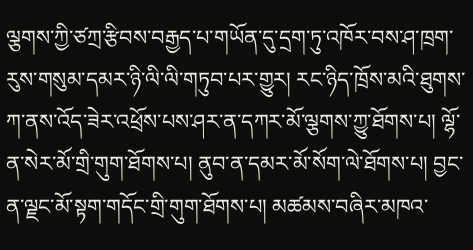ལྕགས་ཀྱི་ཙཀྲ་རྩིབས་བརྒྱད་པ་གཡོན་དུ་དྲག་ཏུ་འཁོར་བས་ཤ་ཁྲག་རུས་གསུམ་དམར་ཉི་ལི་ལི་གཏུབ་པར་གྱུར། རང་ཉིད་ཁྲོས་མའི་ཐུགས་ཀ་ནས་འོད་ཟེར་འཕྲོས་པས་ཤར་ན་དཀར་མོ་ལྕགས་ཀྱུ་ཐོགས་པ། ལྷོ་ན་སེར་མོ་གྲི་གུག་ཐོགས་པ། ནུབ་ན་དམར་མོ་སོག་ལེ་ཐོགས་པ། བྱང་ན་ལྗང་མོ་སྟག་གདོང་གྲི་གུག་ཐོགས་པ། མཚམས་བཞིར་མཁའ་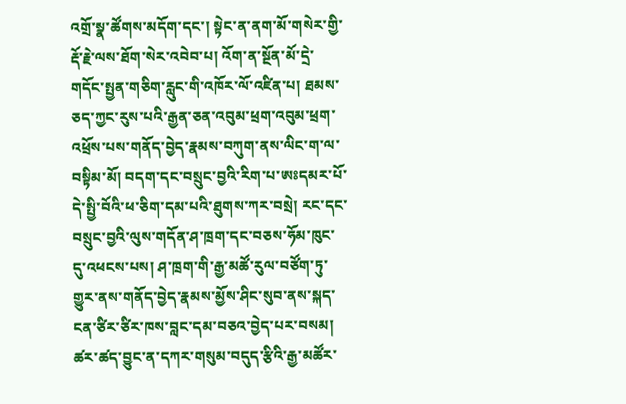འགྲོ་སྣ་ཚོགས་མདོག་དང་། སྟེང་ན་ནག་མོ་གསེར་གྱི་རྡོ་རྗེ་ལས་ཐོག་སེར་འབེབ་པ། འོག་ན་སྔོན་མོ་དྲེ་གདོང་སྤྱན་གཅིག་རླུང་གི་འཁོར་ལོ་འཛིན་པ། ཐམས་ཅད་ཀྱང་རུས་པའི་རྒྱན་ཅན་འབུམ་ཕྲག་འབུམ་ཕྲག་འཕྲོས་པས་གནོད་བྱེད་རྣམས་བཀུག་ནས་ལིང་ག་ལ་བསྟིམ་མོ། བདག་དང་བསྲུང་བྱའི་རིག་པ་ཨཿདམར་པོ་དེ་སྤྱི་བོའི་ཕ་ཅིག་དམ་པའི་ཐུགས་ཀར་བསྲེ། རང་དང་བསྲུང་བྱའི་ལུས་གདོན་ཤ་ཁྲག་དང་བཅས་ཧོམ་ཁུང་དུ་འཕངས་པས། ཤ་ཁྲག་གི་རྒྱ་མཚོ་རུལ་བཙོག་ཏུ་གྱུར་ནས་གནོད་བྱེད་རྣམས་མྱོས་ཤིང་སུབ་ནས་སྐད་ངན་ཙིར་ཙིར་ཁས་བླང་དམ་བཅའ་བྱེད་པར་བསམ། ཚར་ཚད་བྱུང་ན་དཀར་གསུམ་བདུད་རྩིའི་རྒྱ་མཚོར་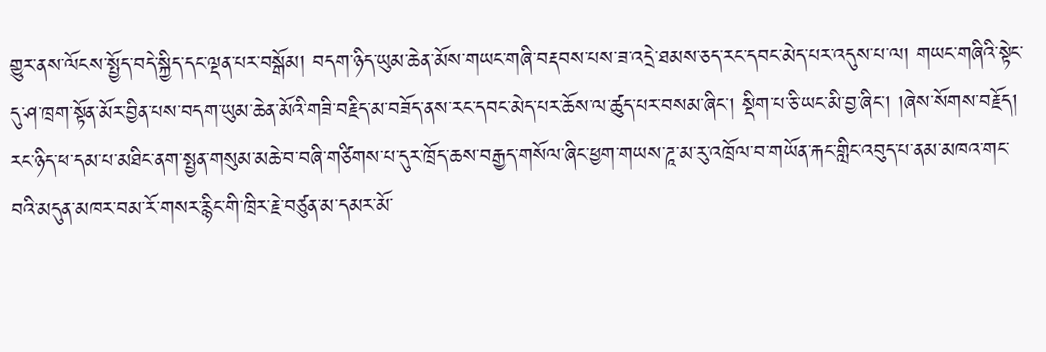གྱུར་ནས་ལོངས་སྤྱོད་བདེ་སྐྱིད་དང་ལྡན་པར་བསྒོམ། བདག་ཉིད་ཡུམ་ཆེན་མོས་གཡང་གཞི་བརྡབས་པས་ཟ་འདྲེ་ཐམས་ཅད་རང་དབང་མེད་པར་འདུས་པ་ལ། གཡང་གཞིའི་སྟེང་དུ་ཤ་ཁྲག་སྟོན་མོར་བྱིན་པས་བདག་ཡུམ་ཆེན་མོའི་གཟི་བརྗིད་མ་བཟོད་ནས་རང་དབང་མེད་པར་ཆོས་ལ་ཚུད་པར་བསམ་ཞིང་། སྡིག་པ་ཅི་ཡང་མི་བྱ་ཞིང་། །ཞེས་སོགས་བརྗོད། རང་ཉིད་ཕ་དམ་པ་མཐིང་ནག་སྤྱན་གསུམ་མཆེ་བ་བཞི་གཙིགས་པ་དུར་ཁྲོད་ཆས་བརྒྱད་གསོལ་ཞིང་ཕྱག་གཡས་ཌཱ་མ་རུ་འཁྲོལ་བ་གཡོན་རྐང་གླིང་འབུད་པ་ནམ་མཁའ་གང་བའི་མདུན་མཁར་བམ་རོ་གསར་རྙིང་གི་ཁྲིར་རྗེ་བཙུན་མ་དམར་མོ་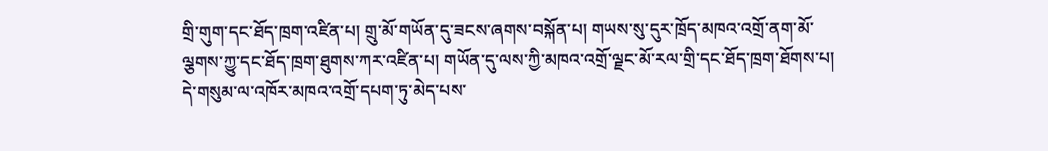གྲི་གུག་དང་ཐོད་ཁྲག་འཛིན་པ། གྲུ་མོ་གཡོན་དུ་ཟངས་ཞགས་བསྐོན་པ། གཡས་སུ་དུར་ཁྲོད་མཁའ་འགྲོ་ནག་མོ་ལྕགས་ཀྱུ་དང་ཐོད་ཁྲག་ཐུགས་ཀར་འཛིན་པ། གཡོན་དུ་ལས་ཀྱི་མཁའ་འགྲོ་ལྗང་མོ་རལ་གྲི་དང་ཐོད་ཁྲག་ཐོགས་པ། དེ་གསུམ་ལ་འཁོར་མཁའ་འགྲོ་དཔག་ཏུ་མེད་པས་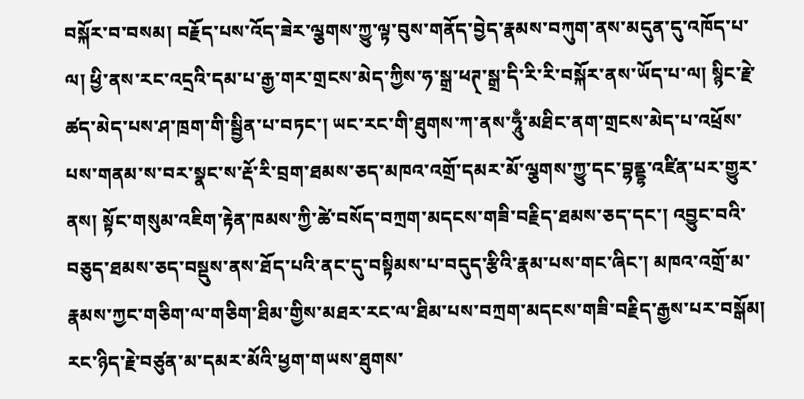བསྐོར་བ་བསམ། བརྗོད་པས་འོད་ཟེར་ལྕགས་ཀྱུ་ལྟ་བུས་གནོད་བྱེད་རྣམས་བཀུག་ནས་མདུན་དུ་འཁོད་པ་ལ། ཕྱི་ནས་རང་འདྲའི་དམ་པ་རྒྱ་གར་གྲངས་མེད་ཀྱིས་ཧ་སྒྲ་ཕཊ྄་སྒྲ་དི་རི་རི་བསྐོར་ནས་ཡོད་པ་ལ། སྙིང་རྗེ་ཚད་མེད་པས་ཤ་ཁྲག་གི་སྦྱིན་པ་བཏང་། ཡང་རང་གི་ཐུགས་ཀ་ནས་ཧཱུྃ་མཐིང་ནག་གྲངས་མེད་པ་འཕྲོས་པས་གནམ་ས་བར་སྣང་ས་རྡོ་རི་བྲག་ཐམས་ཅད་མཁའ་འགྲོ་དམར་མོ་ལྕགས་ཀྱུ་དང་བྷནྡྷ་འཛིན་པར་གྱུར་ནས། སྟོང་གསུམ་འཇིག་རྟེན་ཁམས་ཀྱི་ཚེ་བསོད་བཀྲག་མདངས་གཟི་བརྗིད་ཐམས་ཅད་དང་། འབྱུང་བའི་བཅུད་ཐམས་ཅད་བསྡུས་ནས་ཐོད་པའི་ནང་དུ་བསྟིམས་པ་བདུད་རྩིའི་རྣམ་པས་གང་ཞིང་། མཁའ་འགྲོ་མ་རྣམས་ཀྱང་གཅིག་ལ་གཅིག་ཐིམ་གྱིས་མཐར་རང་ལ་ཐིམ་པས་བཀྲག་མདངས་གཟི་བརྗིད་རྒྱས་པར་བསྒོམ། རང་ཉིད་རྗེ་བཙུན་མ་དམར་མོའི་ཕྱག་གཡས་ཐུགས་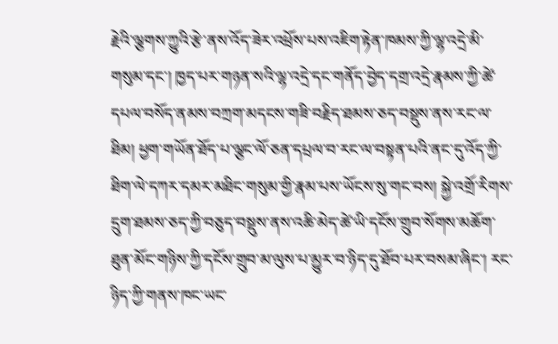རྗེའི་ལྕགས་ཀྱུའི་རྩེ་ནས་འོད་ཟེར་འཕྲོས་པས་འཇིག་རྟེན་ཁམས་ཀྱི་ལྷ་འདྲེ་མི་གསུམ་དང་། ཁྱད་པར་གཉན་སའི་ལྷ་འདྲེ་དང་གནོད་བྱེད་དགྲ་འདྲེ་རྣམས་ཀྱི་ཚེ་དཔལ་བསོད་ནམས་བཀྲག་མདངས་གཟི་བརྗིད་ཐམས་ཅད་བསྡུས་ནས་རང་ལ་ཐིམ། ཕྱག་གཡོན་ཐོད་པ་ལྕང་ལོ་ཅན་དཔྲལ་བ་རང་ལ་བསྟན་པའི་ནང་དུ་འོད་ཀྱི་ཐིག་ལེ་དཀར་དམར་མཐིང་གསུམ་གྱི་རྣམ་པས་ཡོངས་སུ་གང་བས། སྐྱེ་འགྲོ་རིགས་དྲུག་ཐམས་ཅད་ཀྱི་བཅུད་བསྡུས་ནས་འཆི་མེད་ཚེ་ཡི་དངོས་གྲུབ་སོགས་མཆོག་ཐུན་མོང་གཉིས་ཀྱི་དངོས་གྲུབ་མ་ལུས་པ་མྱུར་བ་ཉིད་དུ་ཐོབ་པར་བསམ་ཞིང་། རང་ཉིད་ཀྱི་གནས་ཁང་ཡང་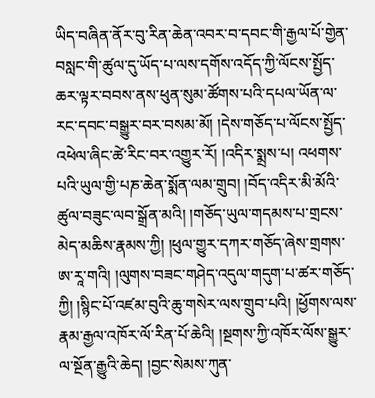ཡིད་བཞིན་ནོར་བུ་རིན་ཆེན་འབར་བ་དབང་གི་རྒྱལ་པོ་གྱེན་བསླང་གི་ཚུལ་དུ་ཡོད་པ་ལས་དགོས་འདོད་ཀྱི་ལོངས་སྤྱོད་ཆར་ལྟར་བབས་ནས་ཕུན་སུམ་ཚོགས་པའི་དཔལ་ཡོན་ལ་རང་དབང་བསྒྱུར་བར་བསམ་མོ། །དེས་གཅོད་པ་ལོངས་སྤྱོད་འཕེལ་ཞིང་ཚེ་རིང་བར་འགྱུར་རོ། །འདིར་སྨྲས་པ། འཕགས་པའི་ཡུལ་གྱི་པཎ་ཆེན་སྨོན་ལམ་གྲུབ། །བོད་འདིར་མི་མོའི་ཚུལ་བཟུང་ལབ་སྒྲོན་མའི། །གཅོད་ཡུལ་གདམས་པ་གྲངས་མེད་མཆིས་རྣམས་ཀྱི། །ཕུལ་གྱུར་དཀར་གཅོད་ཞེས་གྲགས་ཨ་རཱ་གའི། །ལུགས་བཟང་གཤེད་འདུལ་གདུག་པ་ཚར་གཅོད་ཀྱི། །སྙིང་པོ་འཛམ་བུའི་ཆུ་གསེར་ལས་གྲུབ་པའི། །ཕྱོགས་ལས་རྣམ་རྒྱལ་འཁོར་ལོ་རིན་པོ་ཆེའི། །སྔགས་ཀྱི་འཁོར་ལོས་སྒྱུར་ལ་སྔོན་རྒྱུའི་ཆེད། །བྱང་སེམས་ཀུན་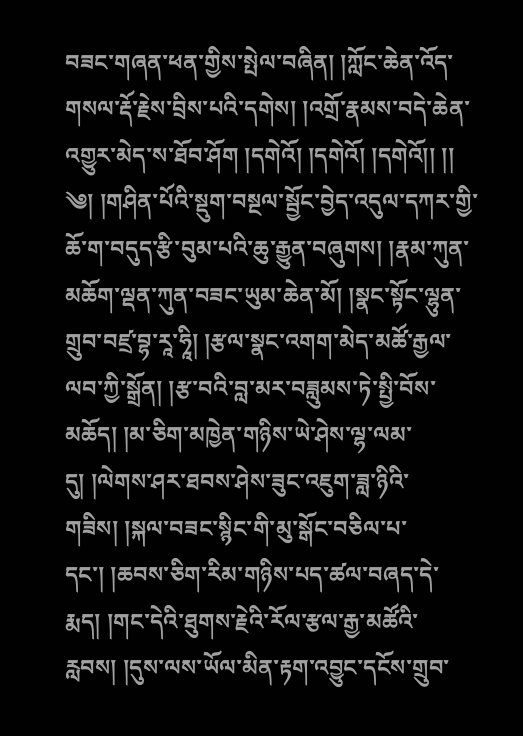བཟང་གཞན་ཕན་གྱིས་སྤེལ་བཞིན། །ཀློང་ཆེན་འོད་གསལ་རྡོ་རྗེས་བྲིས་པའི་དགེས། །འགྲོ་རྣམས་བདེ་ཆེན་འགྱུར་མེད་ས་ཐོབ་ཤོག །དགེའོ། །དགེའོ། །དགེའོ།། །། ༄། །གཤིན་པོའི་སྡུག་བསྔལ་སྦྱོང་བྱེད་འདུལ་དཀར་གྱི་ཆོ་ག་བདུད་རྩི་བུམ་པའི་ཆུ་རྒྱུན་བཞུགས། །རྣམ་ཀུན་མཆོག་ལྡན་ཀུན་བཟང་ཡུམ་ཆེན་མོ། །སྣང་སྟོང་ལྷུན་གྲུབ་བཛྲ་བྷ་རཱ་ཧཱི། །རྩལ་སྣང་འགག་མེད་མཚོ་རྒྱལ་ལབ་ཀྱི་སྒྲོན། །རྩ་བའི་བླ་མར་བཟླུམས་ཏེ་སྤྱི་བོས་མཆོད། །མ་ཅིག་མཁྱེན་གཉིས་ཡེ་ཤེས་ལྷ་ལམ་དུ། །ལེགས་ཤར་ཐབས་ཤེས་ཟུང་འཇུག་ཟླ་ཉིའི་གཟིས། །སྐལ་བཟང་སྙིང་གི་མུ་སྒོང་བཅིལ་པ་དང་། །ཆབས་ཅིག་རིམ་གཉིས་པད་ཚལ་བཞད་དེ་རྨད། །གང་དེའི་ཐུགས་རྗེའི་རོལ་རྩལ་རྒྱ་མཚོའི་རླབས། །དུས་ལས་ཡོལ་མིན་རྟག་འབྱུང་དངོས་གྲུབ་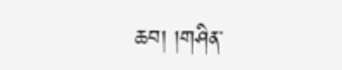ཆབ། །གཤིན་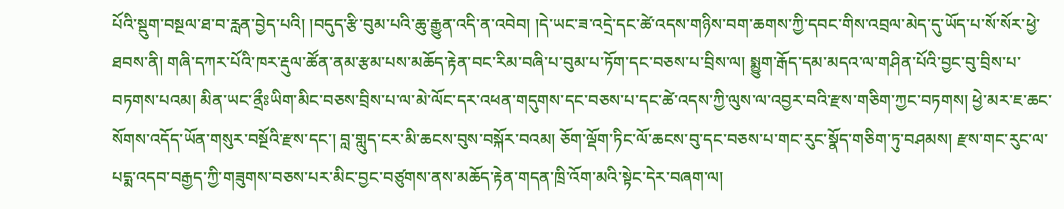པོའི་སྡུག་བསྔལ་ཐ་བ་རླན་བྱེད་པའི། །བདུད་རྩི་བུམ་པའི་ཆུ་རྒྱུན་འདི་ན་འབེབ། །དེ་ཡང་ཟ་འདྲེ་དང་ཚེ་འདས་གཉིས་བག་ཆགས་ཀྱི་དབང་གིས་འབྲལ་མེད་དུ་ཡོད་པ་སོ་སོར་ཕྱེ་ཐབས་ནི། གཞི་དཀར་པོའི་ཁར་རྡུལ་ཚོན་ནམ་རྩམ་པས་མཆོད་རྟེན་བང་རིམ་བཞི་པ་བུམ་པ་ཏོག་དང་བཅས་པ་བྲིས་ལ། སྨྱུག་རྒོད་དམ་མདའ་ལ་གཤིན་པོའི་བྱང་བུ་བྲིས་པ་བཏགས་པའམ། མིན་ཡང་ནྲྀཿཡིག་མིང་བཅས་བྲིས་པ་ལ་མེ་ལོང་དར་འཕན་གདུགས་དང་བཅས་པ་དང་ཚེ་འདས་ཀྱི་ལུས་ལ་འབྱར་བའི་རྫས་གཅིག་ཀྱང་བཏགས། ཕྱེ་མར་ཇ་ཆང་སོགས་འདོད་ཡོན་གསུར་བསྔོའི་རྫས་དང་། བླ་གླུད་ངར་མི་ཆངས་བུས་བསྐོར་བའམ། ཅོག་ལྡོག་ཏིང་ལོ་ཆངས་བུ་དང་བཅས་པ་གང་རུང་སྣོད་གཅིག་ཏུ་བཤམས། རྫས་གང་རུང་ལ་པདྨ་འདབ་བརྒྱད་ཀྱི་གཟུགས་བཅས་པར་མིང་བྱང་བཙུགས་ནས་མཆོད་རྟེན་གདན་ཁྲི་འོག་མའི་སྟེང་དེར་བཞག་ལ།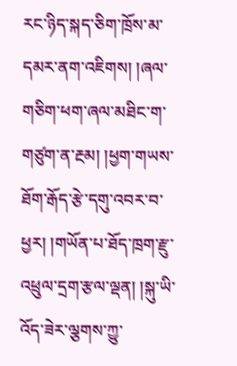རང་ཉིད་སྐད་ཅིག་ཁྲོས་མ་དམར་ནག་འཇིགས། །ཞལ་གཅིག་ཕག་ཞལ་མཐིང་ག་གཙུག་ན་རྔམ། །ཕྱག་གཡས་ཐོག་རྒོད་རྩེ་དགུ་འབར་བ་ཕྱར། །གཡོན་པ་ཐོད་ཁྲག་རྫུ་འཕྲུལ་དྲག་རྩལ་ལྡན། །སྐུ་ཡི་འོད་ཟེར་ལྕགས་ཀྱུ་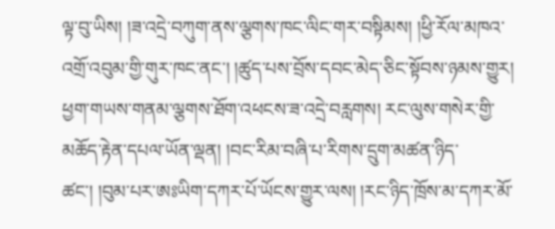ལྟ་བུ་ཡིས། །ཟ་འདྲེ་བཀུག་ནས་ལྕགས་ཁང་ལིང་གར་བསྟིམས། །ཕྱི་རོལ་མཁའ་འགྲོ་འབུམ་གྱི་གུར་ཁང་ནང་། །ཚུད་པས་བྲོས་དབང་མེད་ཅིང་སྟོབས་ཉམས་གྱུར། ཕྱག་གཡས་གནམ་ལྕགས་ཐོག་འཕངས་ཟ་འདྲེ་བརླགས། རང་ལུས་གསེར་གྱི་མཆོད་རྟེན་དཔལ་ཡོན་ལྡན། །བང་རིམ་བཞི་པ་རིགས་དྲུག་མཚན་ཉིད་ཚང་། །བུམ་པར་ཨཿཡིག་དཀར་པོ་ཡོངས་གྱུར་ལས། །རང་ཉིད་ཁྲོས་མ་དཀར་མོ་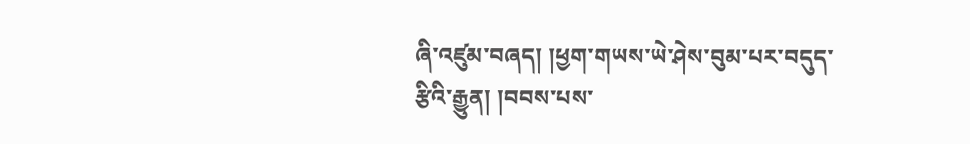ཞི་འཛུམ་བཞད། །ཕྱག་གཡས་ཡེ་ཤེས་བུམ་པར་བདུད་རྩིའི་རྒྱུན། །བབས་པས་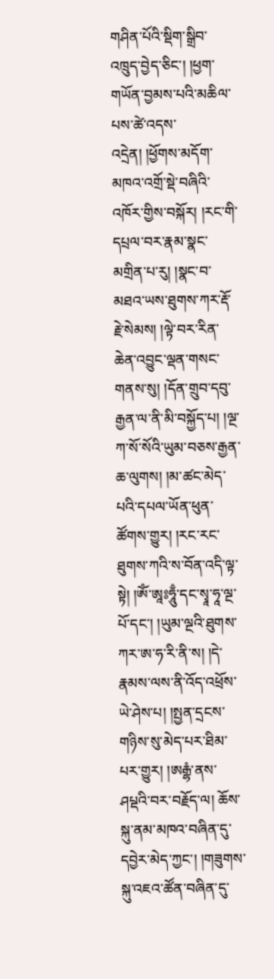གཤིན་པོའི་སྡིག་སྒྲིབ་འཁྲུད་བྱེད་ཅིང་། །ཕྱག་གཡོན་བྱམས་པའི་མཆིལ་པས་ཚེ་འདས་འདྲེན། །ཕྱོགས་མདོག་མཁའ་འགྲོ་སྡེ་བཞིའི་འཁོར་གྱིས་བསྐོར། །རང་གི་དཔྲལ་བར་རྣམ་སྣང་མགྲིན་པ་རུ། །སྣང་བ་མཐའ་ཡས་ཐུགས་ཀར་རྡོ་རྗེ་སེམས། །ལྟེ་བར་རིན་ཆེན་འབྱུང་ལྡན་གསང་གནས་སུ། །དོན་གྲུབ་དབུ་རྒྱན་ལ་ནི་མི་བསྐྱོད་པ། །ལྔ་ཀ་སོ་སོའི་ཡུམ་བཅས་རྒྱན་ཆ་ལུགས། །མ་ཚང་མེད་པའི་དཔལ་ཡོན་ཕུན་ཚོགས་གྱུར། །རང་རང་ཐུགས་ཀའི་ས་བོན་འདི་ལྟ་སྟེ། །ཨོཾ་ཨཱཿཧཱུྃ་དང་སྭཱ་ཧཱ་ལྔ་པོ་དང་། །ཡུམ་ལྔའི་ཐུགས་ཀར་ཨ་ཧ་རི་ནི་ས། །དེ་རྣམས་ལས་ནི་འོད་འཕྲོས་ཡེ་ཤེས་པ། །སྤྱན་དྲངས་གཉིས་སུ་མེད་པར་ཐིམ་པར་གྱུར། །ཨརྒྷཾ་ནས་ཤཔྡའི་བར་བརྗོད་ལ། ཆོས་སྐུ་ནམ་མཁའ་བཞིན་དུ་དབྱེར་མེད་ཀྱང་། །གཟུགས་སྐུ་འཇའ་ཚོན་བཞིན་དུ་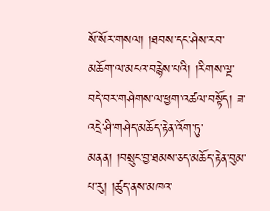སོ་སོར་གསལ། །ཐབས་དང་ཤེས་རབ་མཆོག་ལ་མངའ་བརྙེས་པའི། །རིགས་ལྔ་བདེ་བར་གཤེགས་ལ་ཕྱག་འཚལ་བསྟོད། ཟ་འདྲེ་ཤི་གཤེད་མཆོད་རྟེན་འོག་ཏུ་མནན། །བསྲུང་བྱ་ཐམས་ཅད་མཆོད་རྟེན་བུམ་པ་རུ། །ཚུད་ནས་མཁའ་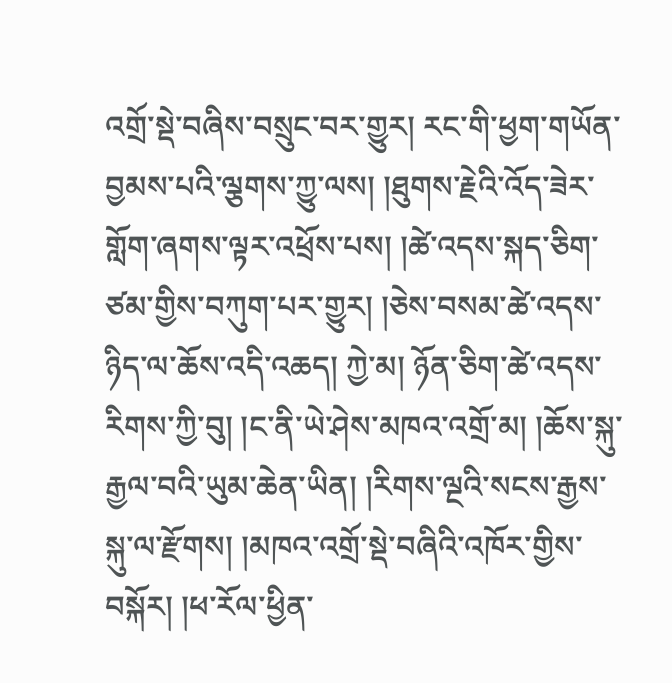འགྲོ་སྡེ་བཞིས་བསྲུང་བར་གྱུར། རང་གི་ཕྱག་གཡོན་བྱམས་པའི་ལྕགས་ཀྱུ་ལས། །ཐུགས་རྗེའི་འོད་ཟེར་གློག་ཞགས་ལྟར་འཕྲོས་པས། །ཚེ་འདས་སྐད་ཅིག་ཙམ་གྱིས་བཀུག་པར་གྱུར། །ཅེས་བསམ་ཚེ་འདས་ཉིད་ལ་ཆོས་འདི་འཆད། ཀྱེ་མ། ཉོན་ཅིག་ཚེ་འདས་རིགས་ཀྱི་བུ། །ང་ནི་ཡེ་ཤེས་མཁའ་འགྲོ་མ། །ཆོས་སྐུ་རྒྱལ་བའི་ཡུམ་ཆེན་ཡིན། །རིགས་ལྔའི་སངས་རྒྱས་སྐུ་ལ་རྫོགས། །མཁའ་འགྲོ་སྡེ་བཞིའི་འཁོར་གྱིས་བསྐོར། །ཕ་རོལ་ཕྱིན་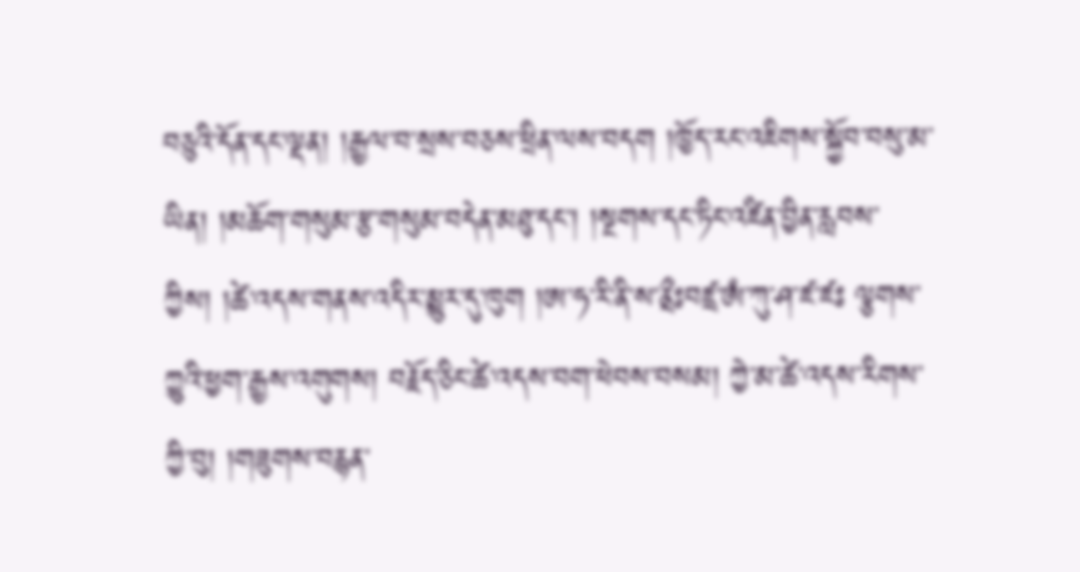བཅུའི་དོན་དང་ལྡན། །རྒྱལ་བ་སྲས་བཅས་ཕྲིན་ལས་བདག །ཁྱོད་རང་འཇིགས་སྐྱོབ་བསུ་མ་ཡིན། །མཆོག་གསུམ་རྩ་གསུམ་བདེན་མཐུ་དང་། །སྔགས་དང་ཏིང་འཛིན་བྱིན་རླབས་ཀྱིས། །ཚེ་འདས་གནས་འདིར་མྱུར་དུ་ཁུག །ཨ་ཧ་རི་ནི་ས་ནྲྀཿབཛྲ་ཨཾ་ཀུ་ཤ་ཛ་ཛཿ ལྕགས་ཀྱུའི་ཕྱག་རྒྱས་འགུགས། བརྗོད་ཅིང་ཚེ་འདས་བག་ཕེབས་བསམ། ཀྱེ་མ་ཚེ་འདས་རིགས་ཀྱི་བུ། །གཟུགས་བརྙན་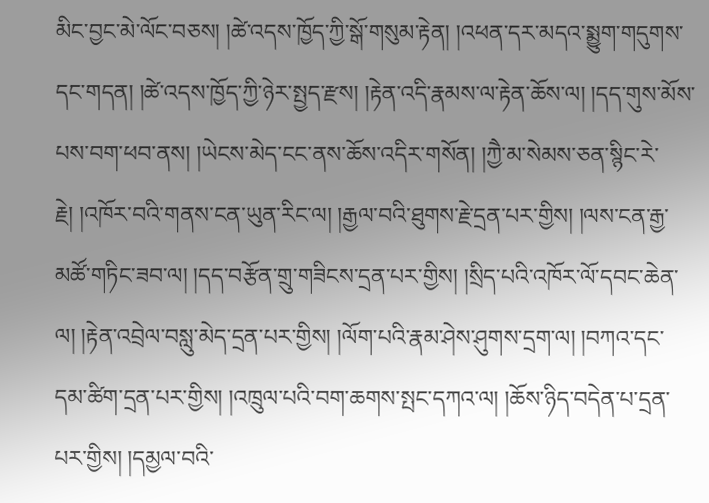མིང་བྱང་མེ་ལོང་བཅས། །ཚེ་འདས་ཁྱོད་ཀྱི་སྒོ་གསུམ་རྟེན། །འཕན་དར་མདའ་སྨྱུག་གདུགས་དང་གདན། །ཚེ་འདས་ཁྱོད་ཀྱི་ཉེར་སྤྱད་རྫས། །རྟེན་འདི་རྣམས་ལ་རྟེན་ཆོས་ལ། །དད་གུས་མོས་པས་བག་ཕབ་ནས། །ཡེངས་མེད་ངང་ནས་ཆོས་འདིར་གསོན། །ཀྱཻ་མ་སེམས་ཅན་སྙིང་རེ་རྗེ། །འཁོར་བའི་གནས་ངན་ཡུན་རིང་ལ། །རྒྱལ་བའི་ཐུགས་རྗེ་དྲན་པར་གྱིས། །ལས་ངན་རྒྱ་མཚོ་གཏིང་ཟབ་ལ། །དད་བརྩོན་གྲུ་གཟིངས་དྲན་པར་གྱིས། །སྲིད་པའི་འཁོར་ལོ་དབང་ཆེན་ལ། །རྟེན་འབྲེལ་བསླུ་མེད་དྲན་པར་གྱིས། །ལོག་པའི་རྣམ་ཤེས་ཤུགས་དྲག་ལ། །བཀའ་དང་དམ་ཚིག་དྲན་པར་གྱིས། །འཁྲུལ་པའི་བག་ཆགས་སྤང་དཀའ་ལ། །ཆོས་ཉིད་བདེན་པ་དྲན་པར་གྱིས། །དམྱལ་བའི་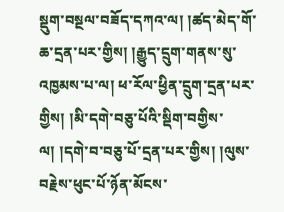སྡུག་བསྔལ་བཟོད་དཀའ་ལ། །ཚད་མེད་གོ་ཆ་དྲན་པར་གྱིས། །རྒྱུད་དྲུག་གནས་སུ་འཁྱམས་པ་ལ། ཕ་རོལ་ཕྱིན་དྲུག་དྲན་པར་གྱིས། །མི་དགེ་བཅུ་པོའི་སྡིག་བགྱིས་ལ། །དགེ་བ་བཅུ་པོ་དྲན་པར་གྱིས། །ལུས་བརྗེས་ཕུང་པོ་ཉོན་མོངས་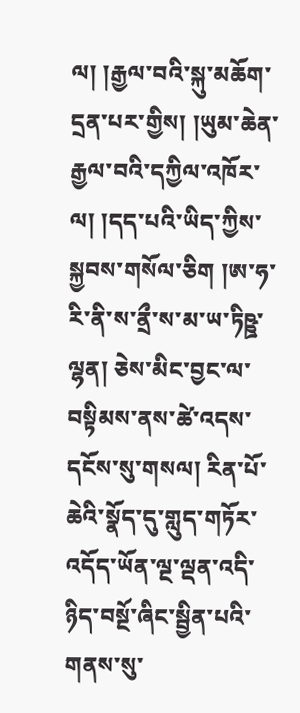ལ། །རྒྱལ་བའི་སྐུ་མཆོག་དྲན་པར་གྱིས། །ཡུམ་ཆེན་རྒྱལ་བའི་དཀྱིལ་འཁོར་ལ། །དད་པའི་ཡིད་ཀྱིས་སྐྱབས་གསོལ་ཅིག །ཨ་ཧ་རི་ནི་ས་ནྲྀ་ས་མ་ཡ་ཏིཥྛ་ལྷན། ཅེས་མིང་བྱང་ལ་བསྟིམས་ནས་ཚེ་འདས་དངོས་སུ་གསལ། རིན་པོ་ཆེའི་སྣོད་དུ་གླུད་གཏོར་འདོད་ཡོན་ལྔ་ལྡན་འདི་ཉིད་བསྔོ་ཞིང་སྦྱིན་པའི་གནས་སུ་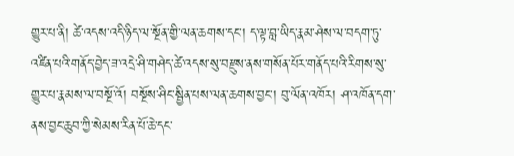གྱུར་པ་ནི། ཚེ་འདས་འདི་ཉིད་ལ་སྔོན་གྱི་ལན་ཆགས་དང་། ད་ལྟ་བླ་ཡིད་རྣམ་ཤེས་ལ་བདག་ཏུ་འཛིན་པའི་གནོད་བྱེད་ཟ་འདྲེ་ཤི་གཤེད་ཚེ་འདས་སུ་བརྫུས་ནས་གསོན་པོར་གནོད་པའི་རིགས་སུ་གྱུར་པ་རྣམས་ལ་བསྔོ་འོ། བསྔོས་ཤིང་སྦྱིན་པས་ལན་ཆགས་བྱང་། བུ་ལོན་འཁོར། ཤ་འཁོན་དག་ནས་བྱང་ཆུབ་ཀྱི་སེམས་རིན་པོ་ཆེ་དང་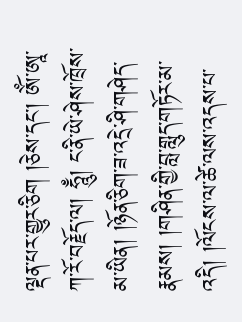ལྡན་པར་གྱུར་ཅིག །ཅེས་དང་། ཨོཾ་ཨཱ་ཀ་རོ་བརྗོད་ལ། ཧཱུྃ། ང་ནི་ཡེ་ཤེས་ཁྲོས་མ་ཡིན། །ཉོན་ཅིག་ཟ་འདྲེ་ཤི་གཤེད་རྣམས། །གཤིན་གྱི་བླ་གླུད་གཏོར་མ་འདི། །ལོངས་ལ་ཚེ་ལས་འདས་པ་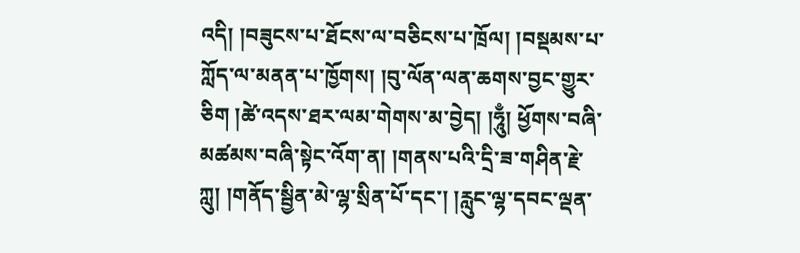འདི། །བཟུངས་པ་ཐོངས་ལ་བཅིངས་པ་ཁྲོལ། །བསྡམས་པ་ཀློད་ལ་མནན་པ་ཁྱོགས། །བུ་ལོན་ལན་ཆགས་བྱང་གྱུར་ཅིག །ཚེ་འདས་ཐར་ལམ་གེགས་མ་བྱེད། །ཧཱུྃ། ཕྱོགས་བཞི་མཚམས་བཞི་སྟེང་འོག་ན། །གནས་པའི་དྲི་ཟ་གཤིན་རྗེ་ཀླུ། །གནོད་སྦྱིན་མེ་ལྷ་སྲིན་པོ་དང་། །རླུང་ལྷ་དབང་ལྡན་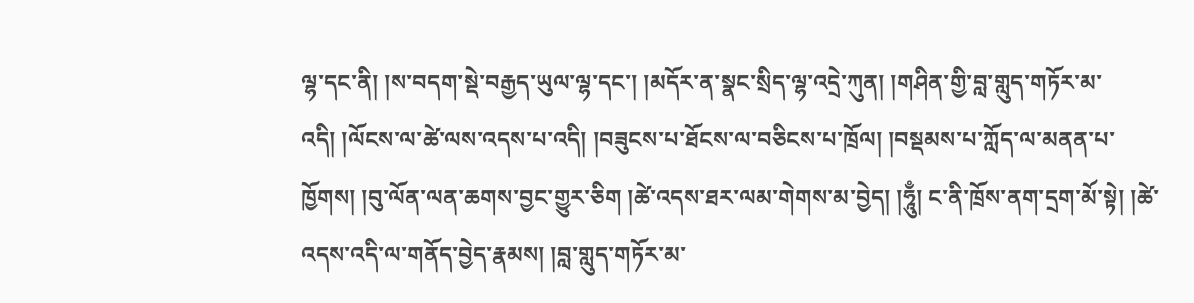ལྷ་དང་ནི། །ས་བདག་སྡེ་བརྒྱད་ཡུལ་ལྷ་དང་། །མདོར་ན་སྣང་སྲིད་ལྷ་འདྲེ་ཀུན། །གཤིན་གྱི་བླ་གླུད་གཏོར་མ་འདི། །ལོངས་ལ་ཚེ་ལས་འདས་པ་འདི། །བཟུངས་པ་ཐོངས་ལ་བཅིངས་པ་ཁྲོལ། །བསྡམས་པ་ཀློད་ལ་མནན་པ་ཁྱོགས། །བུ་ལོན་ལན་ཆགས་བྱང་གྱུར་ཅིག །ཚེ་འདས་ཐར་ལམ་གེགས་མ་བྱེད། །ཧཱུྃ། ང་ནི་ཁྲོས་ནག་དྲག་མོ་སྟེ། །ཚེ་འདས་འདི་ལ་གནོད་བྱེད་རྣམས། །བླ་གླུད་གཏོར་མ་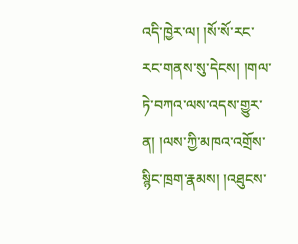འདི་ཁྱེར་ལ། །སོ་སོ་རང་རང་གནས་སུ་དེངས། །གལ་ཏེ་བཀའ་ལས་འདས་གྱུར་ན། །ལས་ཀྱི་མཁའ་འགྲོས་སྙིང་ཁྲག་རྣམས། །འཐུངས་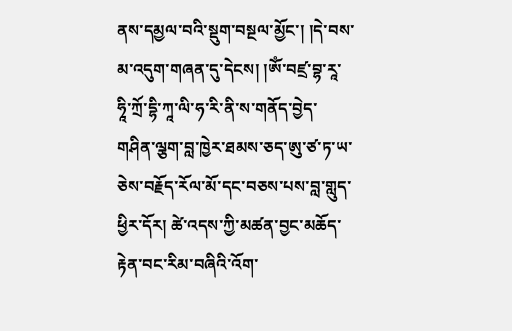ནས་དམྱལ་བའི་སྡུག་བསྔལ་མྱོང་། །དེ་བས་མ་འདུག་གཞན་དུ་དེངས། །ཨོཾ་བཛྲ་བྷ་རཱ་ཧཱི་ཀྲོ་དྷི་ཀཱ་ལི་ཧ་རི་ནི་ས་གནོད་བྱེད་གཤིན་ལྕག་བླ་ཁྱེར་ཐམས་ཅད་ཨུ་ཙ་ཏ་ཡ་ ཅེས་བརྗོད་རོལ་མོ་དང་བཅས་པས་བླ་གླུད་ཕྱིར་དོར། ཚེ་འདས་ཀྱི་མཚན་བྱང་མཆོད་རྟེན་བང་རིམ་བཞིའི་འོག་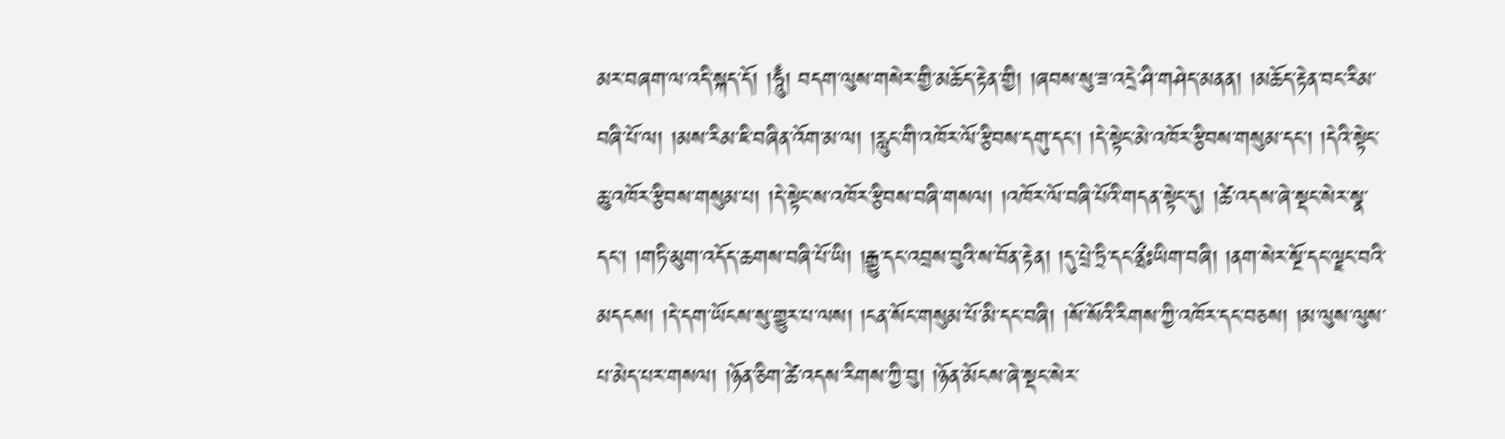མར་བཞག་ལ་འདི་སྐད་དོ། །ཧཱུྃ། བདག་ལུས་གསེར་གྱི་མཆོད་རྟེན་གྱི། །ཞབས་སུ་ཟ་འདྲེ་ཤི་གཤེད་མནན། །མཆོད་རྟེན་བང་རིམ་བཞི་པོ་ལ། །མས་རིམ་ཇི་བཞིན་འོག་མ་ལ། །རླུང་གི་འཁོར་ལོ་རྩིབས་དགུ་དང་། །དེ་སྟེང་མེ་འཁོར་རྩིབས་གསུམ་དང་། །དེའི་སྟེང་ཆུ་འཁོར་རྩིབས་གསུམ་པ། །དེ་སྟེང་ས་འཁོར་རྩིབས་བཞི་གསལ། །འཁོར་ལོ་བཞི་པོའི་གདན་སྟེང་དུ། །ཚེ་འདས་ཞེ་སྡང་སེར་སྣ་དང་། །གཏི་མུག་འདོད་ཆགས་བཞི་པོ་ཡི། །རྒྱུ་དང་འབྲས་བུའི་ས་བོན་རྟེན། །དུ་པྲེ་ཏྲི་དང་ནྲྀཿཡིག་བཞི། །ནག་སེར་སྔོ་དང་ལྗང་བའི་མདངས། །དེ་དག་ཡོངས་སུ་གྱུར་པ་ལས། །ངན་སོང་གསུམ་པོ་མི་དང་བཞི། །སོ་སོའི་རིགས་ཀྱི་འཁོར་དང་བཅས། །མ་ལུས་ལུས་པ་མེད་པར་གསལ། །ཉོན་ཅིག་ཚེ་འདས་རིགས་ཀྱི་བུ། །ཉོན་མོངས་ཞེ་སྡང་སེར་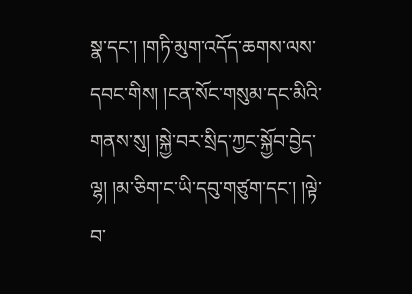སྣ་དང་། །གཏི་མུག་འདོད་ཆགས་ལས་དབང་གིས། །ངན་སོང་གསུམ་དང་མིའི་གནས་སུ། །སྐྱེ་བར་སྲིད་ཀྱང་སྐྱོབ་བྱེད་ལྷ། །མ་ཅིག་ང་ཡི་དབུ་གཙུག་དང་། །ལྟེ་བ་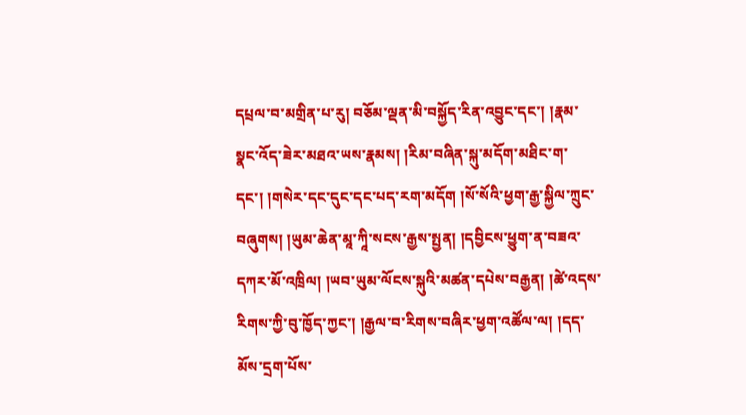དཔྲལ་བ་མགྲིན་པ་རུ། བཅོམ་ལྡན་མི་བསྐྱོད་རིན་འབྱུང་དང་། །རྣམ་སྣང་འོད་ཟེར་མཐའ་ཡས་རྣམས། །རིམ་བཞིན་སྐུ་མདོག་མཐིང་ག་དང་། །གསེར་དང་དུང་དང་པད་རག་མདོག །སོ་སོའི་ཕྱག་རྒྱ་སྐྱིལ་ཀྲུང་བཞུགས། །ཡུམ་ཆེན་མཱ་ཀཱི་སངས་རྒྱས་སྤྱན། །དབྱིངས་ཕྱུག་ན་བཟའ་དཀར་མོ་འཁྲིལ། །ཡབ་ཡུམ་ལོངས་སྐུའི་མཚན་དཔེས་བརྒྱན། །ཚེ་འདས་རིགས་ཀྱི་བུ་ཁྱོད་ཀྱང་། །རྒྱལ་བ་རིགས་བཞིར་ཕྱག་འཚོལ་ལ། །དད་མོས་དྲག་པོས་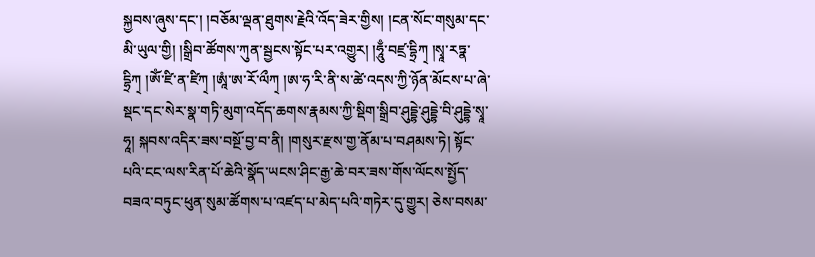སྐྱབས་ཞུས་དང་། །བཅོམ་ལྡན་ཐུགས་རྗེའི་འོད་ཟེར་གྱིས། །ངན་སོང་གསུམ་དང་མི་ཡུལ་གྱི། །སྒྲིབ་ཚོགས་ཀུན་སྦྱངས་སྟོང་པར་འགྱུར། །ཧཱུྃ་བཛྲ་དྷྲིཀ྄ །སྭཱ་རཏྣ་དྷྲིཀ྄ །ཨོཾ་ཛི་ན་ཛིཀ྄ །ཨཱཾ་ཨ་རོ་ལྀཀ྄ །ཨ་ཧ་རི་ནི་ས་ཚེ་འདས་ཀྱི་ཉོན་མོངས་པ་ཞེ་སྡང་དང་སེར་སྣ་གཏི་མུག་འདོད་ཆགས་རྣམས་ཀྱི་སྡིག་སྒྲིབ་ཤུདྡྷེ་ཤུདྡྷེ་བི་ཤུདྡྷེ་སྭཱ་ཧཱ། སྐབས་འདིར་ཟས་བསྔོ་བྱ་བ་ནི། །གསུར་རྫས་གྱ་ནོམ་པ་བཤམས་ཏེ། སྟོང་པའི་ངང་ལས་རིན་པོ་ཆེའི་སྣོད་ཡངས་ཤིང་རྒྱ་ཆེ་བར་ཟས་གོས་ལོངས་སྤྱོད་བཟའ་བཏུང་ཕུན་སུམ་ཚོགས་པ་འཛད་པ་མེད་པའི་གཏེར་དུ་གྱུར། ཅེས་བསམ་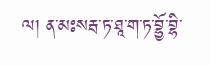ལ། ན་མཿསརྦ་ཏ་ཐཱ་ག་ཏ་བྷྱོ་བྷི་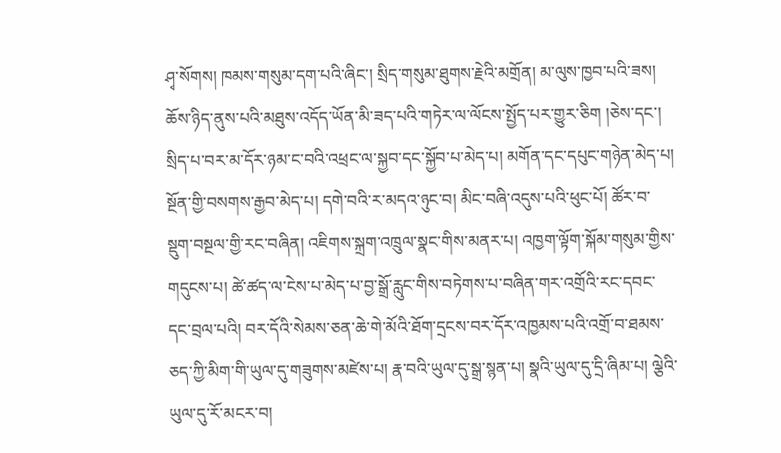ཤྭ་སོགས། ཁམས་གསུམ་དག་པའི་ཞིང་། སྲིད་གསུམ་ཐུགས་རྗེའི་མགྲོན། མ་ལུས་ཁྱབ་པའི་ཟས། ཆོས་ཉིད་ནུས་པའི་མཐུས་འདོད་ཡོན་མི་ཟད་པའི་གཏེར་ལ་ལོངས་སྤྱོད་པར་གྱུར་ཅིག །ཅེས་དང་། སྲིད་པ་བར་མ་དོར་ཉམ་ང་བའི་འཕྲང་ལ་སྐྱབ་དང་སྐྱོབ་པ་མེད་པ། མགོན་དང་དཔུང་གཉེན་མེད་པ། སྔོན་གྱི་བསགས་རྒྱབ་མེད་པ། དགེ་བའི་ར་མདའ་ཉུང་བ། མིང་བཞི་འདུས་པའི་ཕུང་པོ། ཚོར་བ་སྡུག་བསྔལ་གྱི་རང་བཞིན། འཇིགས་སྐྲག་འཁྲུལ་སྣང་གིས་མནར་པ། འཁྱག་ལྟོག་སྐོམ་གསུམ་གྱིས་གདུངས་པ། ཚེ་ཚད་ལ་ངེས་པ་མེད་པ་བྱ་སྒྲོ་རླུང་གིས་བཏེགས་པ་བཞིན་གར་འགྲོའི་རང་དབང་དང་བྲལ་པའི། བར་དོའི་སེམས་ཅན་ཆེ་གེ་མོའི་ཐོག་དྲངས་བར་དོར་འཁྱམས་པའི་འགྲོ་བ་ཐམས་ཅད་ཀྱི་མིག་གི་ཡུལ་དུ་གཟུགས་མཛེས་པ། རྣ་བའི་ཡུལ་དུ་སྒྲ་སྙན་པ། སྣའི་ཡུལ་དུ་དྲི་ཞིམ་པ། ལྕེའི་ཡུལ་དུ་རོ་མངར་བ།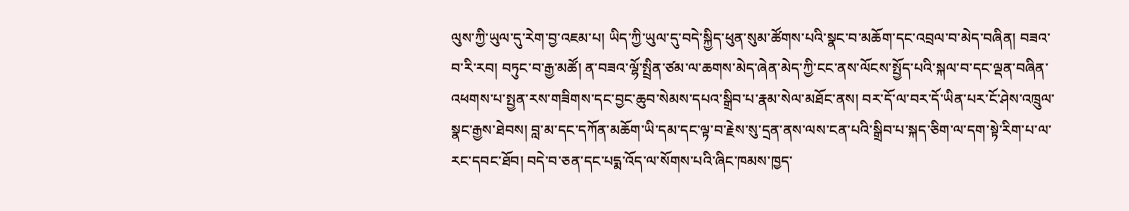ལུས་ཀྱི་ཡུལ་དུ་རེག་བྱ་འཇམ་པ། ཡིད་ཀྱི་ཡུལ་དུ་བདེ་སྐྱིད་ཕུན་སུམ་ཚོགས་པའི་སྣང་བ་མཆོག་དང་འབྲལ་བ་མེད་བཞིན། བཟའ་བ་རི་རབ། བཏུང་བ་རྒྱ་མཚོ། ན་བཟའ་ལྷོ་སྤྲིན་ཙམ་ལ་ཆགས་མེད་ཞེན་མེད་ཀྱི་ངང་ནས་ལོངས་སྤྱོད་པའི་སྐལ་བ་དང་ལྡན་བཞིན་འཕགས་པ་སྤྱན་རས་གཟིགས་དང་བྱང་ཆུབ་སེམས་དཔའ་སྒྲིབ་པ་རྣམ་སེལ་མཐོང་ནས། བར་དོ་ལ་བར་དོ་ཡིན་པར་ངོ་ཤེས་འཁྲུལ་སྣང་རྒྱས་ཐེབས། བླ་མ་དང་དཀོན་མཆོག་ཡི་དམ་དང་ལྟ་བ་རྗེས་སུ་དྲན་ནས་ལས་ངན་པའི་སྒྲིབ་པ་སྐད་ཅིག་ལ་དག་སྟེ་རིག་པ་ལ་རང་དབང་ཐོབ། བདེ་བ་ཅན་དང་པདྨ་འོད་ལ་སོགས་པའི་ཞིང་ཁམས་ཁྱད་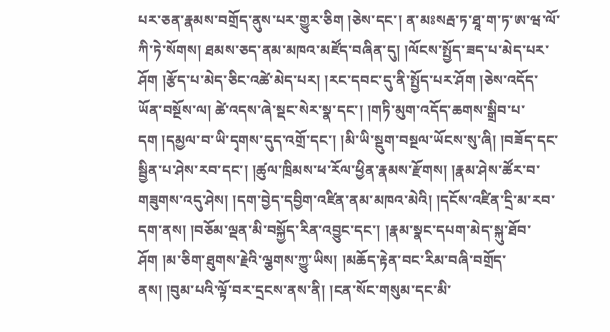པར་ཅན་རྣམས་བགྲོད་ནུས་པར་གྱུར་ཅིག །ཅེས་དང་། ན་མཿསརྦ་ཏ་ཐཱ་ག་ཏ་ཨ་ཝ་ལོ་ཀི་ཏེ་སོགས། ཐམས་ཅད་ནམ་མཁའ་མཛོད་བཞིན་དུ། །ལོངས་སྤྱོད་ཟད་པ་མེད་པར་ཤོག །རྩོད་པ་མེད་ཅིང་འཚེ་མེད་པར། །རང་དབང་དུ་ནི་སྤྱོད་པར་ཤོག །ཅེས་འདོད་ཡོན་བསྔོས་ལ། ཚེ་འདས་ཞེ་སྡང་སེར་སྣ་དང་། །གཏི་མུག་འདོད་ཆགས་སྒྲིབ་པ་དག །དམྱལ་བ་ཡི་དྭགས་དུད་འགྲོ་དང་། །མི་ཡི་སྡུག་བསྔལ་ཡོངས་སུ་ཞི། །བཟོད་དང་སྦྱིན་པ་ཤེས་རབ་དང་། །ཚུལ་ཁྲིམས་ཕ་རོལ་ཕྱིན་རྣམས་རྫོགས། །རྣམ་ཤེས་ཚོར་བ་གཟུགས་འདུ་ཤེས། །དག་བྱེད་དབྱིག་འཛིན་ནམ་མཁའ་མེའི། །དངོས་འཛིན་དྲི་མ་རབ་དག་ནས། །བཅོམ་ལྡན་མི་བསྐྱོད་རིན་འབྱུང་དང་། །རྣམ་སྣང་དཔག་མེད་སྐུ་ཐོབ་ཤོག །མ་ཅིག་ཐུགས་རྗེའི་ལྕགས་ཀྱུ་ཡིས། །མཆོད་རྟེན་བང་རིམ་བཞི་བགྲོད་ནས། །བུམ་པའི་ལྟོ་བར་དྲངས་ནས་ནི། །ངན་སོང་གསུམ་དང་མི་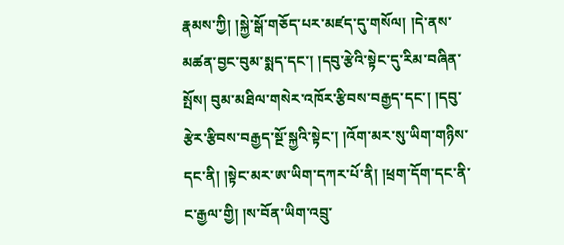རྣམས་ཀྱི། །སྐྱེ་སྒོ་གཅོད་པར་མཛད་དུ་གསོལ། །དེ་ནས་མཚན་བྱང་བུམ་སྨད་དང་། །དབུ་རྩེའི་སྟེང་དུ་རིམ་བཞིན་སྤོས། བུམ་མཐིལ་གསེར་འཁོར་རྩིབས་བརྒྱད་དང་། །དབུ་རྩེར་རྩིབས་བརྒྱད་སྔོ་སྐྱའི་སྟེང་། །འོག་མར་སུ་ཡིག་གཉིས་དང་ནི། །སྟེང་མར་ཨ་ཡིག་དཀར་པོ་ནི། །ཕྲག་དོག་དང་ནི་ང་རྒྱལ་གྱི། །ས་བོན་ཡིག་འབྲུ་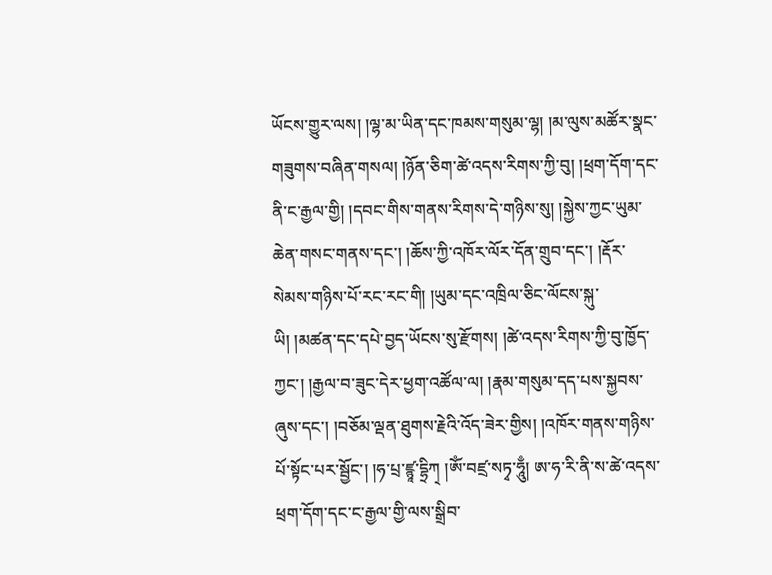ཡོངས་གྱུར་ལས། །ལྷ་མ་ཡིན་དང་ཁམས་གསུམ་ལྷ། །མ་ལུས་མཚོར་སྣང་གཟུགས་བཞིན་གསལ། །ཉོན་ཅིག་ཚེ་འདས་རིགས་ཀྱི་བུ། །ཕྲག་དོག་དང་ནི་ང་རྒྱལ་གྱི། །དབང་གིས་གནས་རིགས་དེ་གཉིས་སུ། །སྐྱེས་ཀྱང་ཡུམ་ཆེན་གསང་གནས་དང་། །ཆོས་ཀྱི་འཁོར་ལོར་དོན་གྲུབ་དང་། །རྡོར་སེམས་གཉིས་པོ་རང་རང་གི། །ཡུམ་དང་འཁྲིལ་ཅིང་ལོངས་སྐུ་ཡི། །མཚན་དང་དཔེ་བྱད་ཡོངས་སུ་རྫོགས། །ཚེ་འདས་རིགས་ཀྱི་བུ་ཁྱོད་ཀྱང་། །རྒྱལ་བ་ཟུང་དེར་ཕྱག་འཚོལ་ལ། །རྣམ་གསུམ་དད་པས་སྐྱབས་ཞུས་དང་། །བཅོམ་ལྡན་ཐུགས་རྗེའི་འོད་ཟེར་གྱིས། །འཁོར་གནས་གཉིས་པོ་སྟོང་པར་སྦྱོང་། །ཧ་པྲ་ཛྙཱ་དྷྲིཀ྄ །ཨོཾ་བཛྲ་སཏྭ་ཧཱུྃ། ཨ་ཧ་རི་ནི་ས་ཚེ་འདས་ཕྲག་དོག་དང་ང་རྒྱལ་གྱི་ལས་སྒྲིབ་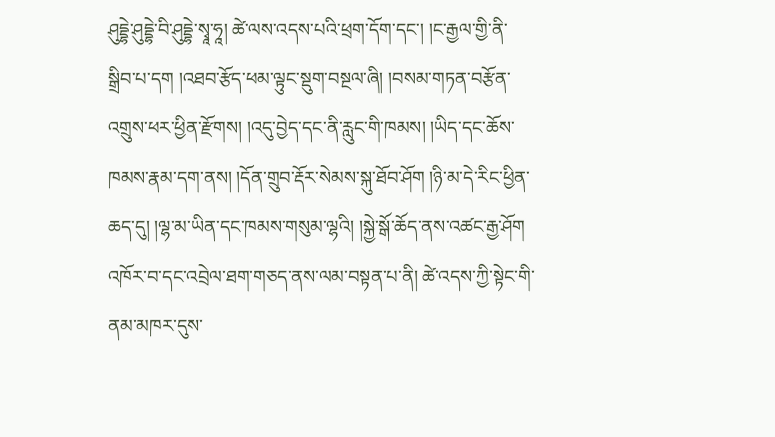ཤུདྡྷེ་ཤུདྡྷེ་བི་ཤུདྡྷེ་སྭཱ་ཧཱ། ཚེ་ལས་འདས་པའི་ཕྲག་དོག་དང་། །ང་རྒྱལ་གྱི་ནི་སྒྲིབ་པ་དག །འཐབ་རྩོད་ཕམ་ལྟུང་སྡུག་བསྔལ་ཞི། །བསམ་གཏན་བརྩོན་འགྲུས་ཕར་ཕྱིན་རྫོགས། །འདུ་བྱེད་དང་ནི་རླུང་གི་ཁམས། །ཡིད་དང་ཆོས་ཁམས་རྣམ་དག་ནས། །དོན་གྲུབ་རྡོར་སེམས་སྐུ་ཐོབ་ཤོག །ཉི་མ་དེ་རིང་ཕྱིན་ཆད་དུ། །ལྷ་མ་ཡིན་དང་ཁམས་གསུམ་ལྷའི། །སྐྱེ་སྒོ་ཆོད་ནས་འཚང་རྒྱ་ཤོག འཁོར་བ་དང་འབྲེལ་ཐག་གཅད་ནས་ལམ་བསྟན་པ་ནི། ཚེ་འདས་ཀྱི་སྟེང་གི་ནམ་མཁར་དུས་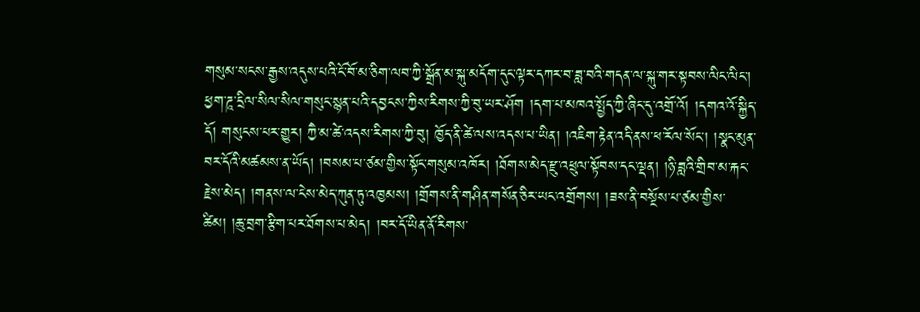གསུམ་སངས་རྒྱས་འདུས་པའི་ངོ་བོ་མ་ཅིག་ལབ་ཀྱི་སྒྲོན་མ་སྐུ་མདོག་དུང་ལྟར་དཀར་བ་ཟླ་བའི་གདན་ལ་སྐུ་གར་སྟབས་ལིང་ལིང་། ཕྱག་ཌཱ་དྲིལ་སིལ་སིལ་གསུང་སྙན་པའི་དབྱངས་ཀྱིས་རིགས་ཀྱི་བུ་ཡར་ཤོག །དག་པ་མཁའ་སྤྱོད་ཀྱི་ཞིང་དུ་འགྲོ་འོ། །དགའ་འོ་སྐྱིད་དོ། གསུངས་པར་གྱུར། ཀྱཻ་མ་ཚེ་འདས་རིགས་ཀྱི་བུ། ཁྱོད་ནི་ཚེ་ལས་འདས་པ་ཡིན། །འཇིག་རྟེན་འདི་ནས་ཕ་རོལ་སོང་། །སྣང་མུན་བར་དོའི་མཚམས་ན་ཡོད། །བསམ་པ་ཙམ་གྱིས་སྟོང་གསུམ་འཁོར། །ཐོགས་མེད་རྫུ་འཕྲུལ་སྟོབས་དང་ལྡན། །ཉི་ཟླའི་གྲིབ་མ་རྐང་རྗེས་མེད། །གནས་ལ་ངེས་མེད་ཀུན་ཏུ་འཁྱམས། །གྲོགས་ནི་གཤིན་གསོན་ཅིར་ཡང་འགྲོགས། །ཟས་ནི་བསྔོས་པ་ཙམ་གྱིས་ཚིམ། །ཆུ་བྲག་རྩིག་པར་ཐོགས་པ་མེད། །བར་དོ་ཡིན་ནོ་རིགས་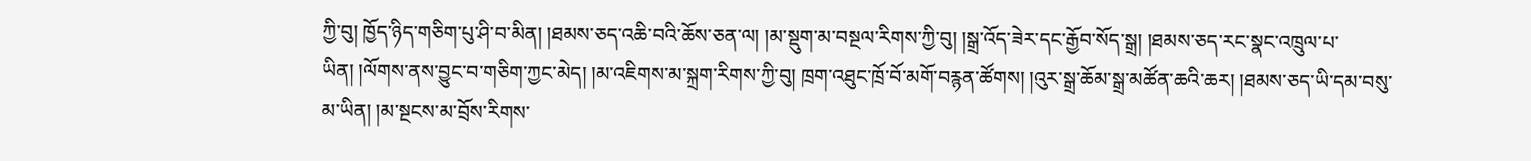ཀྱི་བུ། ཁྱོད་ཉིད་གཅིག་པུ་ཤི་བ་མིན། །ཐམས་ཅད་འཆི་བའི་ཆོས་ཅན་ལ། །མ་སྡུག་མ་བསྔལ་རིགས་ཀྱི་བུ། །སྒྲ་འོད་ཟེར་དང་རྒྱོབ་སོད་སྒྲ། །ཐམས་ཅད་རང་སྣང་འཁྲུལ་པ་ཡིན། །ལོགས་ནས་བྱུང་བ་གཅིག་ཀྱང་མེད། །མ་འཇིགས་མ་སྐྲག་རིགས་ཀྱི་བུ། ཁྲག་འཐུང་ཁྲོ་བོ་མགོ་བརྙན་ཚོགས། །འུར་སྒྲ་ཆོམ་སྒྲ་མཚོན་ཆའི་ཆར། །ཐམས་ཅད་ཡི་དམ་བསུ་མ་ཡིན། །མ་སྔངས་མ་བྲོས་རིགས་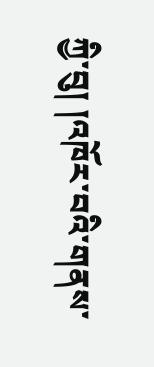ཀྱི་བུ། །འཁོར་བའི་གནས་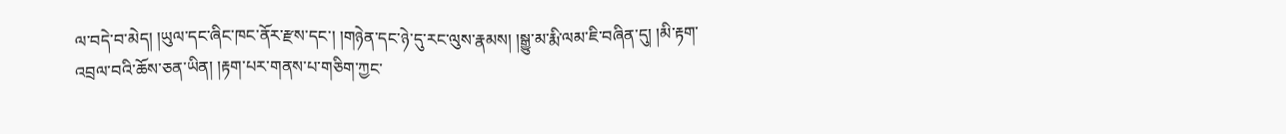ལ་བདེ་བ་མེད། །ཡུལ་དང་ཞིང་ཁང་ནོར་རྫས་དང་། །གཉེན་དང་ཉེ་དུ་རང་ལུས་རྣམས། །སྒྱུ་མ་རྨི་ལམ་ཇི་བཞིན་དུ། །མི་རྟག་འབྲལ་བའི་ཆོས་ཅན་ཡིན། །རྟག་པར་གནས་པ་གཅིག་ཀྱང་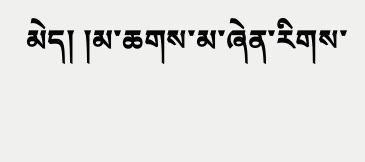མེད། །མ་ཆགས་མ་ཞེན་རིགས་